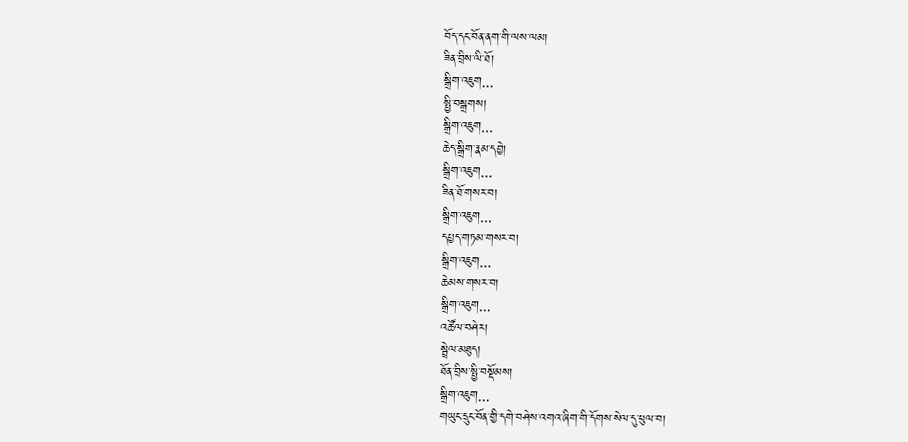བོད་དང་བོན་ནག་གི་ལས་ལམ།
ཟིན་བྲིས་ལི་ཐོ།
སྒྲིག་འཇུག...
སྤྱི་བསྒྲགས།
སྒྲིག་འཇུག...
ཆེད་སྒྲིག་རྣམ་དབྱེ།
སྒྲིག་འཇུག...
ཟིན་ཐོ་གསར་བ།
སྒྲིག་འཇུག...
དཔྱད་གཏམ་གསར་བ།
སྒྲིག་འཇུག...
ཆེམས་གསར་བ།
སྒྲིག་འཇུག...
འཚོལ་བཤེར།
སྦྲེལ་མཐུད།
ཐོན་བྲིས་སྤྱི་བསྡོམས།
སྒྲིག་འཇུག...
གཡུང་དྲུང་བོན་གྱི་དགེ་བཤེས་འགའ་ཞིག་གི་དོགས་སེལ་དུ་ཕུལ་བ།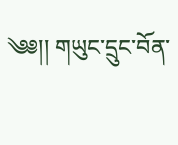༄༅།། གཡུང་དྲུང་བོན་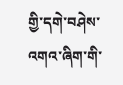གྱི་དགེ་བཤེས་འགའ་ཞིག་གི་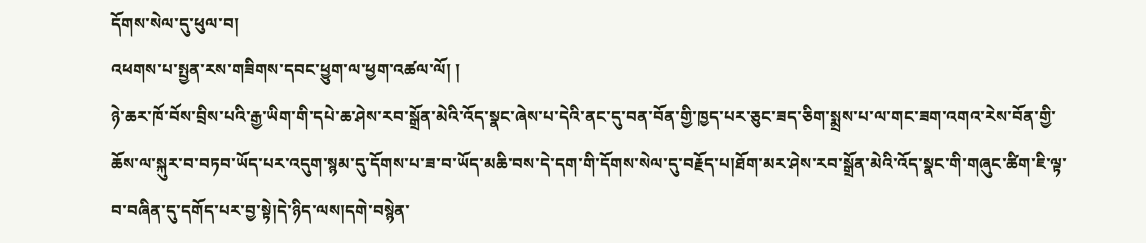དོགས་སེལ་དུ་ཕུལ་བ།
འཕགས་པ་སྤྱན་རས་གཟིགས་དབང་ཕྱུག་ལ་ཕྱག་འཚལ་ལོ། །
ཉེ་ཆར་ཁོ་བོས་བྲིས་པའི་རྒྱ་ཡིག་གི་དཔེ་ཆ་ཤེས་རབ་སྒྲོན་མེའི་འོད་སྣང་ཞེས་པ་དེའི་ནང་དུ་བན་བོན་གྱི་ཁྱད་པར་ཅུང་ཟད་ཅིག་སྨྲས་པ་ལ་གང་ཟག་འགའ་རེས་བོན་གྱི་ཆོས་ལ་སྐུར་བ་བཏབ་ཡོད་པར་འདུག་སྙམ་དུ་དོགས་པ་ཟ་བ་ཡོད་མཆི་བས་དེ་དག་གི་དོགས་སེལ་དུ་བརྗོད་པ།ཐོག་མར་ཤེས་རབ་སྒྲོན་མེའི་འོད་སྣང་གི་གཞུང་ཚིག་ཇི་ལྟ་བ་བཞིན་དུ་དགོད་པར་བྱ་སྟེ།དེ་ཉིད་ལས།དགེ་བསྙེན་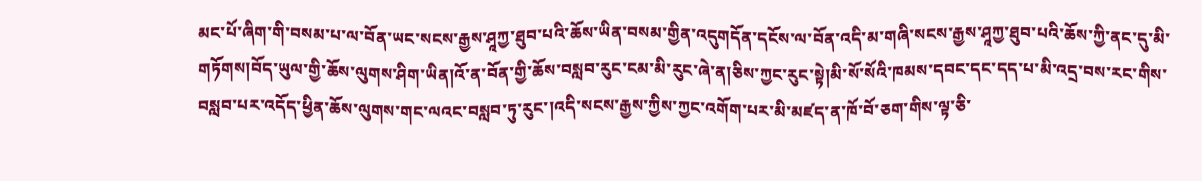མང་པོ་ཞིག་གི་བསམ་པ་ལ་བོན་ཡང་སངས་རྒྱས་ཤཱཀྱ་ཐུབ་པའི་ཆོས་ཡིན་བསམ་གྱིན་འདུགདོན་དངོས་ལ་བོན་འདི་མ་གཞི་སངས་རྒྱས་ཤཱཀྱ་ཐུབ་པའི་ཆོས་ཀྱི་ནང་དུ་མི་གཏོགས།བོད་ཡུལ་གྱི་ཆོས་ལུགས་ཤིག་ཡིན།འོ་ན་བོན་གྱི་ཆོས་བསླབ་རུང་ངམ་མི་རུང་ཞེ་ན།ཅིས་ཀྱང་རུང་སྟེ།མི་སོ་སོའི་ཁམས་དབང་དང་དད་པ་མི་འདྲ་བས་རང་གིས་བསླབ་པར་འདོད་ཕྱིན་ཆོས་ལུགས་གང་ལའང་བསླབ་ཏུ་རུང་།འདི་སངས་རྒྱས་ཀྱིས་ཀྱང་འགོག་པར་མི་མཛད་ན་ཁོ་བོ་ཅག་གིས་ལྟ་ཅི་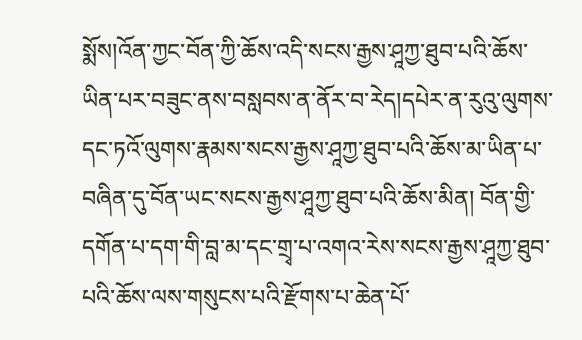སྨོས།འོན་ཀྱང་བོན་ཀྱི་ཆོས་འདི་སངས་རྒྱས་ཤཱཀྱ་ཐུབ་པའི་ཆོས་ཡིན་པར་བཟུང་ནས་བསླབས་ན་ནོར་བ་རེད།དཔེར་ན་རུའུ་ལུགས་དང་ཏའོ་ལུགས་རྣམས་སངས་རྒྱས་ཤཱཀྱ་ཐུབ་པའི་ཆོས་མ་ཡིན་པ་བཞིན་དུ་བོན་ཡང་སངས་རྒྱས་ཤཱཀྱ་ཐུབ་པའི་ཆོས་མིན། བོན་གྱི་དགོན་པ་དག་གི་བླ་མ་དང་གྲྭ་པ་འགའ་རེས་སངས་རྒྱས་ཤཱཀྱ་ཐུབ་པའི་ཆོས་ལས་གསུངས་པའི་རྫོགས་པ་ཆེན་པོ་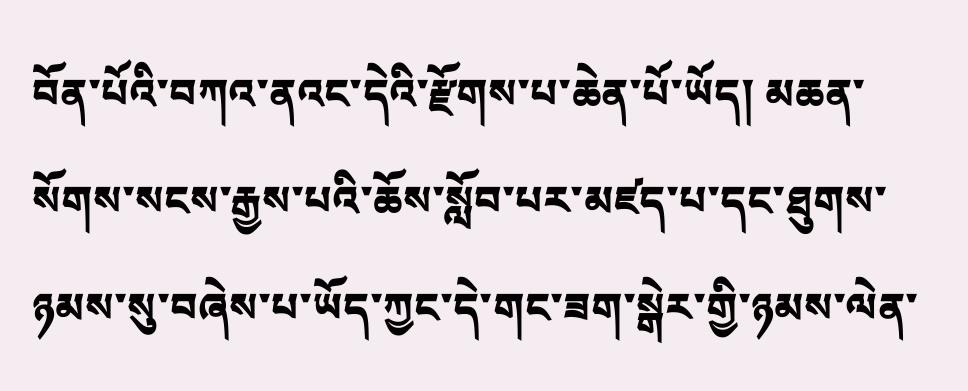བོན་པོའི་བཀའ་ནའང་དེའི་རྫོགས་པ་ཆེན་པོ་ཡོད། མཆན་སོགས་སངས་རྒྱས་པའི་ཆོས་སློབ་པར་མཛད་པ་དང་ཐུགས་ཉམས་སུ་བཞེས་པ་ཡོད་ཀྱང་དེ་གང་ཟག་སྒེར་གྱི་ཉམས་ལེན་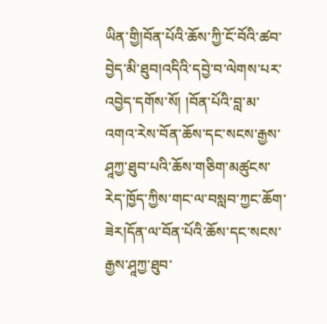ཡིན་གྱི།བོན་པོའི་ཆོས་ཀྱི་ངོ་བོའི་ཚབ་བྱེད་མི་ཐུབ།འདིའི་དབྱེ་བ་ལེགས་པར་འབྱེད་དགོས་སོ། །བོན་པོའི་བླ་མ་འགའ་རེས་བོན་ཆོས་དང་སངས་རྒྱས་ཤཱཀྱ་ཐུབ་པའི་ཆོས་གཅིག་མཚུངས་རེད་ཁྱོད་ཀྱིས་གང་ལ་བསླབ་ཀྱང་ཆོག་ཟེར།དོན་ལ་བོན་པོའི་ཆོས་དང་སངས་རྒྱས་ཤཱཀྱ་ཐུབ་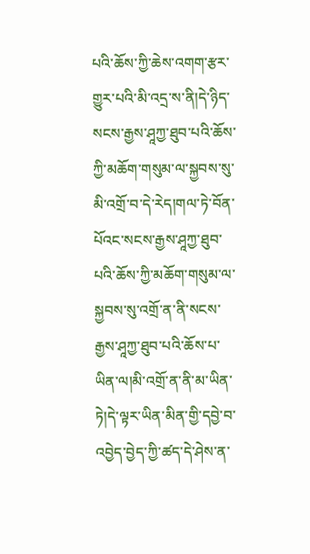པའི་ཆོས་ཀྱི་ཆེས་འགག་རྩར་གྱུར་པའི་མི་འདྲ་ས་ནི།དེ་ཉིད་སངས་རྒྱས་ཤཱཀྱ་ཐུབ་པའི་ཆོས་ཀྱི་མཆོག་གསུམ་ལ་སྐྱབས་སུ་མི་འགྲོ་བ་དེ་རེད།གལ་ཏེ་བོན་པོའང་སངས་རྒྱས་ཤཱཀྱ་ཐུབ་པའི་ཆོས་ཀྱི་མཆོག་གསུམ་ལ་སྐྱབས་སུ་འགྲོ་ན་ནི་སངས་རྒྱས་ཤཱཀྱ་ཐུབ་པའི་ཆོས་པ་ཡིན་ལ།མི་འགྲོ་ན་ནི་མ་ཡིན་ཏེ།དེ་ལྟར་ཡིན་མིན་གྱི་དབྱེ་བ་འབྱེད་བྱེད་ཀྱི་ཚད་དེ་ཤེས་ན་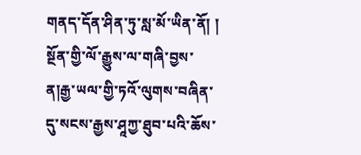གནད་དོན་ཤིན་ཏུ་སླ་མོ་ཡིན་ནོ། །  སྔོན་གྱི་ལོ་རྒྱུས་ལ་གཞི་བྱས་ན།རྒྱ་ཡལ་གྱི་ཏའོ་ལུགས་བཞིན་དུ་སངས་རྒྱས་ཤཱཀྱ་ཐུབ་པའི་ཆོས་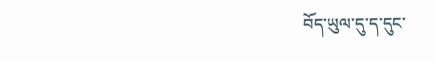བོད་ཡུལ་དུ་ད་དུང་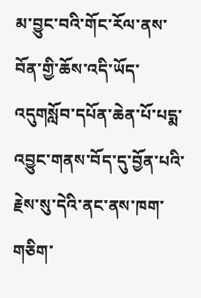མ་བྱུང་བའི་གོང་རོལ་ནས་བོན་གྱི་ཆོས་འདི་ཡོད་འདུགསློབ་དཔོན་ཆེན་པོ་པདྨ་འབྱུང་གནས་བོད་དུ་བྱོན་པའི་རྗེས་སུ་དེའི་ནང་ནས་ཁག་གཅིག་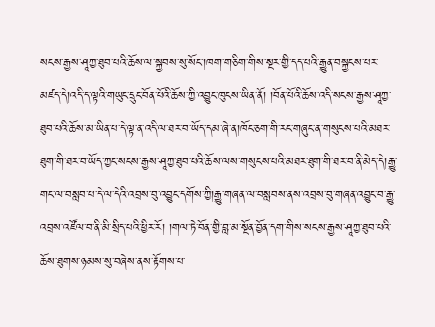སངས་རྒྱས་ཤཱཀྱ་ཐུབ་པའི་ཆོས་ལ་སྐྱབས་སུ་སོང་།ཁག་གཅིག་གིས་སྔར་གྱི་དད་པའི་རྒྱུན་བསྐྱངས་པར་མཛད་དེ།འདི་ད་ལྟའི་གཡུང་དྲུང་བོན་པོའི་ཆོས་ཀྱི་འབྱུང་ཁུངས་ཡིན་ནོ། །བོན་པོའི་ཆོས་འདི་སངས་རྒྱས་ཤཱཀྱ་ཐུབ་པའི་ཆོས་མ་ཡིན་པ་དེ་ལྟ་ན་འདི་ལ་ཐར་བ་ཡོད་དམ་ཞེ་ན།ཁོང་ཅག་གི་རང་གཞུང་ན་གསུངས་པའི་མཐར་ཐུག་གི་ཐར་བ་ཡོད་ཀྱང་སངས་རྒྱས་ཤཱཀྱ་ཐུབ་པའི་ཆོས་ལས་གསུངས་པའི་མཐར་ཐུག་གི་ཐར་བ་ནི་མེད་དེ།རྒྱུ་གང་ལ་བསླབ་པ་དེ་ལ་དེའི་འབྲས་བུ་འབྱུང་དགོས་ཀྱི།རྒྱུ་གཞན་ལ་བསླབས་ནས་འབྲས་བུ་གཞན་འབྱུང་བ་རྒྱུ་འབྲས་འཛོལ་བ་ནི་མི་སྲིད་པའི་ཕྱིར་རོ། །གལ་ཏེ་བོན་གྱི་བླ་མ་སྔོན་བྱོན་དག་གིས་སངས་རྒྱས་ཤཱཀྱ་ཐུབ་པའི་ཆོས་ཐུགས་ཉམས་སུ་བཞེས་ནས་རྟོགས་པ་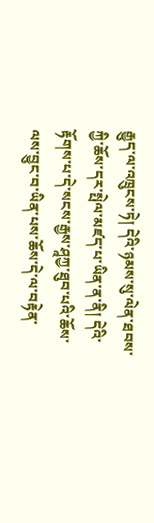རྒྱུད་ལ་འཁྲུངས་ཏེ། དེའི་ཉམས་སུ་ལེན་ཐབས་ཀྱི་ཆོས་དར་སྤེལ་མཛད་པ་ཡིན་ན་ནི། དེའི་རྟོགས་པ་དེ་སངས་རྒྱས་ཤཱཀྱ་ཐུབ་པའི་ཆོས་ལས་བྱུང་བ་ཡིན་པས་ཆོས་དེ་ལ་བརྟེན་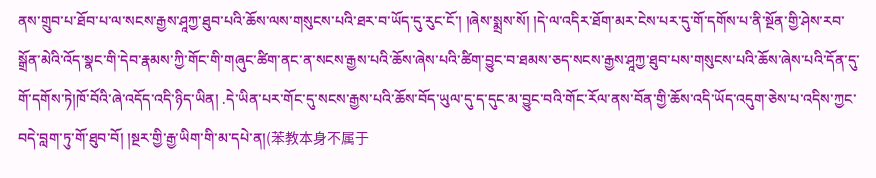ནས་གྲུབ་པ་ཐོབ་པ་ལ་སངས་རྒྱས་ཤཱཀྱ་ཐུབ་པའི་ཆོས་ལས་གསུངས་པའི་ཐར་བ་ཡོད་དུ་རུང་ངོ་། །ཞེས་སྨྲས་སོ། །དེ་ལ་འདིར་ཐོག་མར་ངེས་པར་དུ་གོ་དགོས་པ་ནི་སྔོན་གྱི་ཤེས་རབ་སྒྲོན་མེའི་འོད་སྣང་གི་དེབ་རྣམས་ཀྱི་གོང་གི་གཞུང་ཚིག་ནང་ན་སངས་རྒྱས་པའི་ཆོས་ཞེས་པའི་ཚིག་བྱུང་བ་ཐམས་ཅད་སངས་རྒྱས་ཤཱཀྱ་ཐུབ་པས་གསུངས་པའི་ཆོས་ཞེས་པའི་དོན་དུ་གོ་དགོས་ཏེ།ཁོ་བོའི་ཞེ་འདོད་འདི་ཉིད་ཡིན། .དེ་ཡིན་པར་གོང་དུ་སངས་རྒྱས་པའི་ཆོས་བོད་ཡུལ་དུ་ད་དུང་མ་བྱུང་བའི་གོང་རོལ་ནས་བོན་གྱི་ཆོས་འདི་ཡོད་འདུག་ཅེས་པ་འདིས་ཀྱང་བདེ་བླག་ཏུ་གོ་ཐུབ་བོ། །སྔར་གྱི་རྒྱ་ཡིག་གི་མ་དཔེ་ན།(苯教本身不属于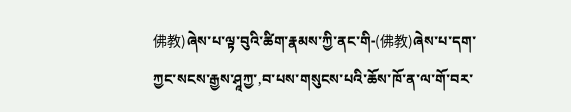佛教)ཞེས་པ་ལྟ་བུའི་ཚིག་རྣམས་ཀྱི་ནང་གི-(佛教)ཞེས་པ་དག་ཀྱང་སངས་རྒྱས་ཤཱཀྱ་,བ་པས་གསུངས་པའི་ཆོས་ཁོ་ན་ལ་གོ་བར་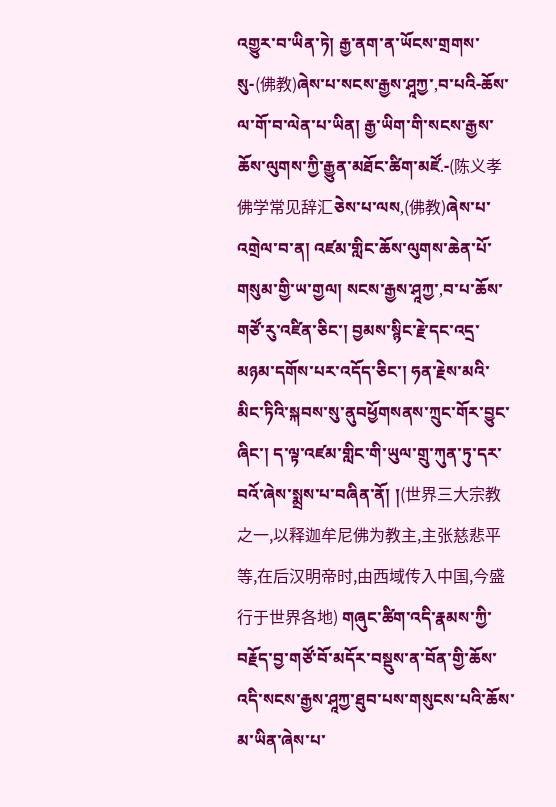འགྱུར་བ་ཡིན་ཏེ། རྒྱ་ནག་ན་ཡོངས་གྲགས་སུ-(佛教)ཞེས་པ་སངས་རྒྱས་ཤཱཀྱ་,བ་པའི-ཆོས་ལ་གོ་བ་ལེན་པ་ཡིན། རྒྱ་ཡིག་གི་སངས་རྒྱས་ཆོས་ལུགས་ཀྱི་རྒྱུན་མཐོང་ཚིག་མཛོ.-(陈义孝佛学常见辞汇ཅེས་པ་ལས,(佛教)ཞེས་པ་འགྲེལ་བ་ན། འཛམ་གླིང་ཆོས་ལུགས་ཆེན་པོ་གསུམ་གྱི་ཡ་གྱལ། སངས་རྒྱས་ཤཱཀྱ་,བ་པ་ཆོས་གཙོ་རུ་འཛིན་ཅིང་། བྱམས་སྙིང་རྗེ་དང་འདྲ་མཉམ་དགོས་པར་འདོད་ཅིང་། ཧན་རྗེས་མའི་མིང་ཏིའི་སྐབས་སུ་ནུབཕྱོགསནས་ཀྲུང་གོར་བྱུང་ཞིང་། ད་ལྟ་འཛམ་གླིང་གི་ཡུལ་གྲུ་ཀུན་ཏུ་དར་བའོ་ཞེས་སྨྲས་པ་བཞིན་ནོ། །(世界三大宗教之一,以释迦牟尼佛为教主,主张慈悲平等,在后汉明帝时,由西域传入中国,今盛行于世界各地) གཞུང་ཚིག་འདི་རྣམས་ཀྱི་བརྗོད་བྱ་གཙོ་བོ་མདོར་བསྡུས་ན་བོན་གྱི་ཆོས་འདི་སངས་རྒྱས་ཤཱཀྱ་ཐུབ་པས་གསུངས་པའི་ཆོས་མ་ཡིན་ཞེས་པ་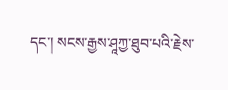དང་། སངས་རྒྱས་ཤཱཀྱ་ཐུབ་པའི་རྗེས་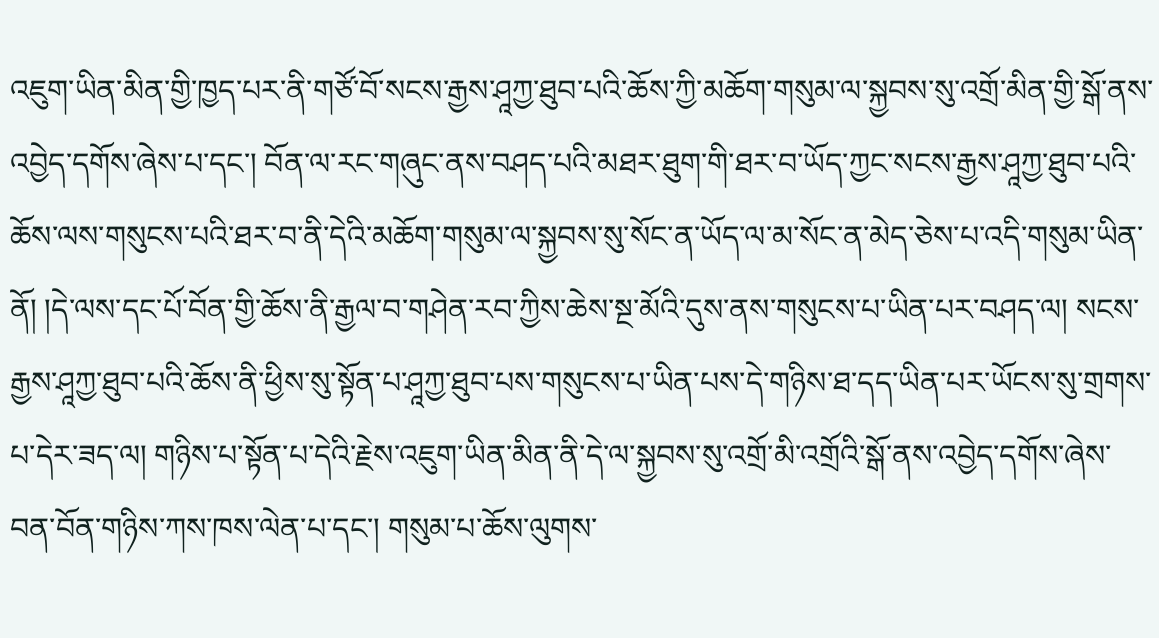འཇུག་ཡིན་མིན་གྱི་ཁྱད་པར་ནི་གཙོ་བོ་སངས་རྒྱས་ཤཱཀྱ་ཐུབ་པའི་ཆོས་ཀྱི་མཆོག་གསུམ་ལ་སྐྱབས་སུ་འགྲོ་མིན་གྱི་སྒོ་ནས་འབྱེད་དགོས་ཞེས་པ་དང་། བོན་ལ་རང་གཞུང་ནས་བཤད་པའི་མཐར་ཐུག་གི་ཐར་བ་ཡོད་ཀྱང་སངས་རྒྱས་ཤཱཀྱ་ཐུབ་པའི་ཆོས་ལས་གསུངས་པའི་ཐར་བ་ནི་དེའི་མཆོག་གསུམ་ལ་སྐྱབས་སུ་སོང་ན་ཡོད་ལ་མ་སོང་ན་མེད་ཅེས་པ་འདི་གསུམ་ཡིན་ནོ། །དེ་ལས་དང་པོ་བོན་གྱི་ཆོས་ནི་རྒྱལ་བ་གཤེན་རབ་ཀྱིས་ཆེས་སྔ་མོའི་དུས་ནས་གསུངས་པ་ཡིན་པར་བཤད་ལ། སངས་རྒྱས་ཤཱཀྱ་ཐུབ་པའི་ཆོས་ནི་ཕྱིས་སུ་སྟོན་པ་ཤཱཀྱ་ཐུབ་པས་གསུངས་པ་ཡིན་པས་དེ་གཉིས་ཐ་དད་ཡིན་པར་ཡོངས་སུ་གྲགས་པ་དེར་ཟད་ལ། གཉིས་པ་སྟོན་པ་དེའི་རྗེས་འཇུག་ཡིན་མིན་ནི་དེ་ལ་སྐྱབས་སུ་འགྲོ་མི་འགྲོའི་སྒོ་ནས་འབྱེད་དགོས་ཞེས་བན་བོན་གཉིས་ཀས་ཁས་ལེན་པ་དང་། གསུམ་པ་ཆོས་ལུགས་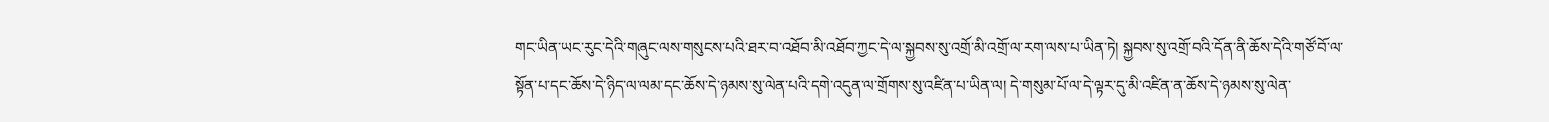གང་ཡིན་ཡང་རུང་དེའི་གཞུང་ལས་གསུངས་པའི་ཐར་བ་འཐོབ་མི་འཐོབ་ཀྱང་དེ་ལ་སྐྱབས་སུ་འགྲོ་མི་འགྲོ་ལ་རག་ལས་པ་ཡིན་ཏེ། སྐྱབས་སུ་འགྲོ་བའི་དོན་ནི་ཆོས་དེའི་གཙོ་བོ་ལ་སྟོན་པ་དང་ཆོས་དེ་ཉིད་ལ་ལམ་དང་ཆོས་དེ་ཉམས་སུ་ལེན་པའི་དགེ་འདུན་ལ་གྲོགས་སུ་འཛིན་པ་ཡིན་ལ། དེ་གསུམ་པོ་ལ་དེ་ལྟར་དུ་མི་འཛིན་ན་ཆོས་དེ་ཉམས་སུ་ལེན་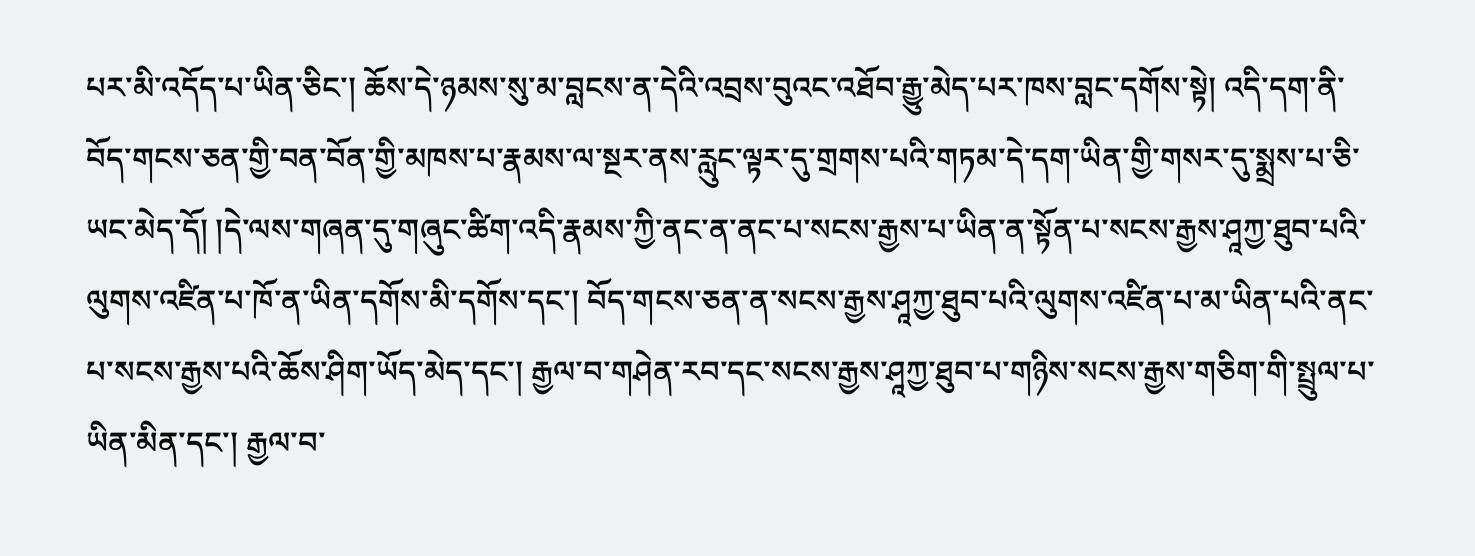པར་མི་འདོད་པ་ཡིན་ཅིང་། ཆོས་དེ་ཉམས་སུ་མ་བླངས་ན་དེའི་འབྲས་བུའང་འཐོབ་རྒྱུ་མེད་པར་ཁས་བླང་དགོས་སྟེ། འདི་དག་ནི་བོད་གངས་ཅན་གྱི་བན་བོན་གྱི་མཁས་པ་རྣམས་ལ་སྔར་ནས་རླུང་ལྟར་དུ་གྲགས་པའི་གཏམ་དེ་དག་ཡིན་གྱི་གསར་དུ་སྨྲས་པ་ཅི་ཡང་མེད་དོ། །དེ་ལས་གཞན་དུ་གཞུང་ཚིག་འདི་རྣམས་ཀྱི་ནང་ན་ནང་པ་སངས་རྒྱས་པ་ཡིན་ན་སྟོན་པ་སངས་རྒྱས་ཤཱཀྱ་ཐུབ་པའི་ལུགས་འཛིན་པ་ཁོ་ན་ཡིན་དགོས་མི་དགོས་དང་། བོད་གངས་ཅན་ན་སངས་རྒྱས་ཤཱཀྱ་ཐུབ་པའི་ལུགས་འཛིན་པ་མ་ཡིན་པའི་ནང་པ་སངས་རྒྱས་པའི་ཆོས་ཤིག་ཡོད་མེད་དང་། རྒྱལ་བ་གཤེན་རབ་དང་སངས་རྒྱས་ཤཱཀྱ་ཐུབ་པ་གཉིས་སངས་རྒྱས་གཅིག་གི་སྤྲུལ་པ་ཡིན་མིན་དང་། རྒྱལ་བ་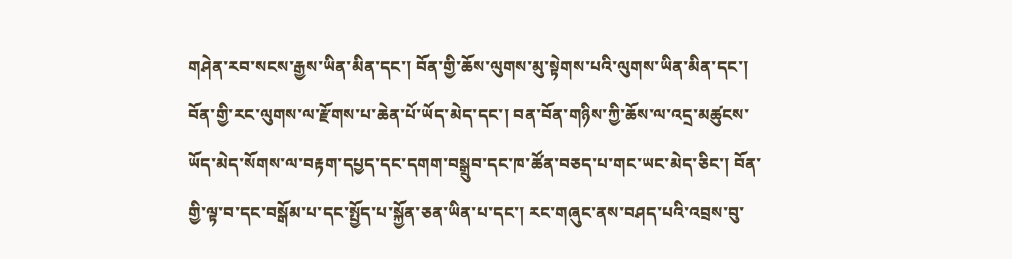གཤེན་རབ་སངས་རྒྱས་ཡིན་མིན་དང་། བོན་གྱི་ཆོས་ལུགས་མུ་སྟེགས་པའི་ལུགས་ཡིན་མིན་དང་། བོན་གྱི་རང་ལུགས་ལ་རྫོགས་པ་ཆེན་པོ་ཡོད་མེད་དང་། བན་བོན་གཉིས་ཀྱི་ཆོས་ལ་འདྲ་མཚུངས་ཡོད་མེད་སོགས་ལ་བརྟག་དཔྱད་དང་དགག་བསྒྲུབ་དང་ཁ་ཚོན་བཅད་པ་གང་ཡང་མེད་ཅིང་། བོན་གྱི་ལྟ་བ་དང་བསྒོམ་པ་དང་སྤྱོད་པ་སྐྱོན་ཅན་ཡིན་པ་དང་། རང་གཞུང་ནས་བཤད་པའི་འབྲས་བུ་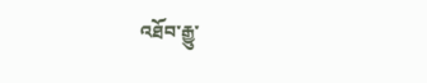འཐོབ་རྒྱུ་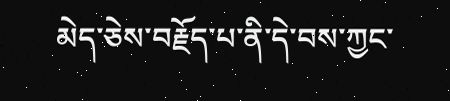མེད་ཅེས་བརྗོད་པ་ནི་དེ་བས་ཀྱང་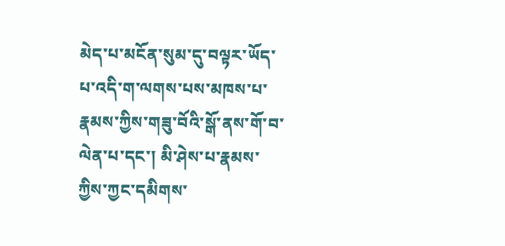མེད་པ་མངོན་སུམ་དུ་བལྟར་ཡོད་པ་འདི་ག་ལགས་པས་མཁས་པ་རྣམས་ཀྱིས་གཟུ་བོའི་སྒོ་ནས་གོ་བ་ལེན་པ་དང་། མི་ཤེས་པ་རྣམས་ཀྱིས་ཀྱང་དམིགས་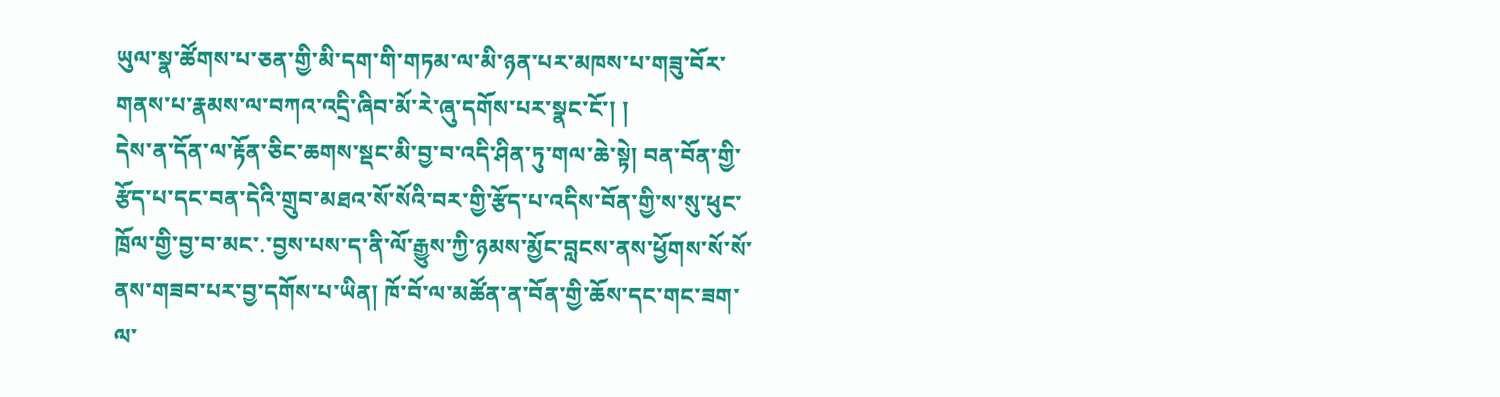ཡུལ་སྣ་ཚོགས་པ་ཅན་གྱི་མི་དག་གི་གཏམ་ལ་མི་ཉན་པར་མཁས་པ་གཟུ་བོར་གནས་པ་རྣམས་ལ་བཀའ་འདྲི་ཞིབ་མོ་རེ་ཞུ་དགོས་པར་སྣང་ངོ་། །
དེས་ན་དོན་ལ་རྟོན་ཅིང་ཆགས་སྡང་མི་བྱ་བ་འདི་ཤིན་ཏུ་གལ་ཆེ་སྟེ། བན་བོན་གྱི་རྩོད་པ་དང་བན་དེའི་གྲུབ་མཐའ་སོ་སོའི་བར་གྱི་རྩོད་པ་འདིས་བོན་གྱི་ས་སུ་ཕུང་ཁྲོལ་གྱི་བྱ་བ་མང་.་བྱས་པས་ད་ནི་ལོ་རྒྱུས་ཀྱི་ཉམས་མྱོང་བླངས་ནས་ཕྱོགས་སོ་སོ་ནས་གཟབ་པར་བྱ་དགོས་པ་ཡིན། ཁོ་བོ་ལ་མཚོན་ན་བོན་གྱི་ཆོས་དང་གང་ཟག་ལ་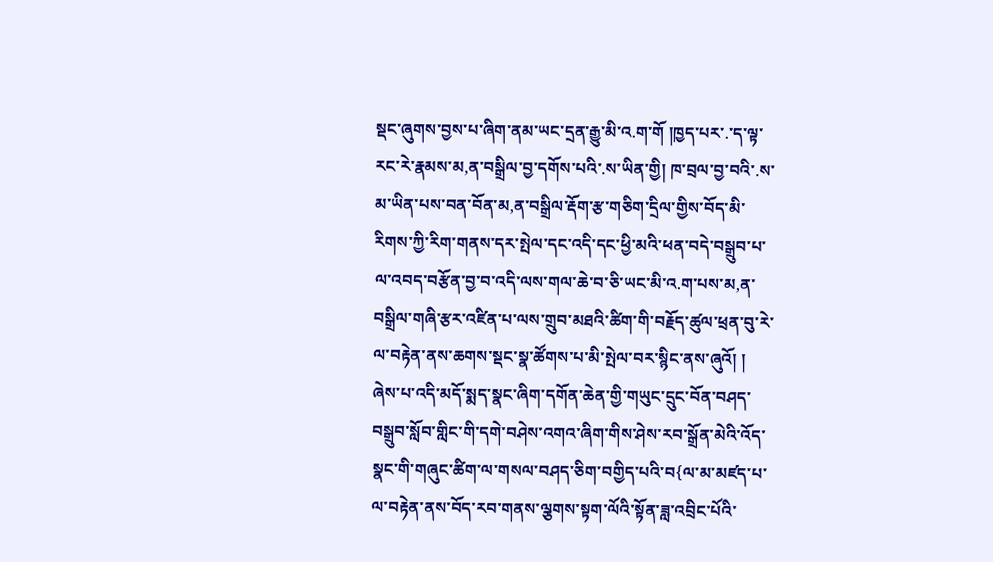སྡང་ཞུགས་བྱས་པ་ཞིག་ནམ་ཡང་དྲན་རྒྱུ་མི་འ.ག་གོ །ཁྱད་པར་.་ད་ལྟ་རང་རེ་རྣམས་མ,ན་བསྒྲིལ་བྱ་དགོས་པའི་.ས་ཡིན་གྱི། ཁ་བྲལ་བྱ་བའི་.ས་མ་ཡིན་པས་བན་བོན་མ,ན་བསྒྲིལ་རྡོག་རྩ་གཅིག་དྲིལ་གྱིས་བོད་མི་རིགས་ཀྱི་རིག་གནས་དར་སྤེལ་དང་འདི་དང་ཕྱི་མའི་ཕན་བདེ་བསྒྲུབ་པ་ལ་འབད་བརྩོན་བྱ་བ་འདི་ལས་གལ་ཆེ་བ་ཅི་ཡང་མི་འ.ག་པས་མ,ན་བསྒྲིལ་གཞི་རྩར་འཛིན་པ་ལས་གྲུབ་མཐའི་ཚིག་གི་བརྗོད་ཚུལ་ཕྲན་བུ་རེ་ལ་བརྟེན་ནས་ཆགས་སྡང་སྣ་ཚོགས་པ་མི་སྤེལ་བར་སྙིང་ནས་ཞུའོ། །
ཞེས་པ་འདི་མདོ་སྨད་སྣང་ཞིག་དགོན་ཆེན་གྱི་གཡུང་དྲུང་བོན་བཤད་བསྒྲུབ་སློབ་གླིང་གི་དགེ་བཤེས་འགའ་ཞིག་གིས་ཤེས་རབ་སྒྲོན་མེའི་འོད་སྣང་གི་གཞུང་ཚིག་ལ་གསལ་བཤད་ཅིག་བགྱིད་པའི་བ{ལ་མ་མཛད་པ་ལ་བརྟེན་ནས་བོད་རབ་གནས་ལྕགས་སྟག་ལོའི་སྟོན་ཟླ་འབྲིང་པོའི་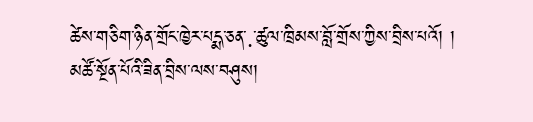ཚེས་གཅིག་ཉིན་གྲོང་ཁྱེར་པདྨ་ཅན་.་ཚུལ་ཁྲིམས་བློ་གྲོས་ཀྱིས་བྲིས་པའོ། །
མཚོ་སྔོན་པོའི་ཟིན་བྲིས་ལས་བཤུས།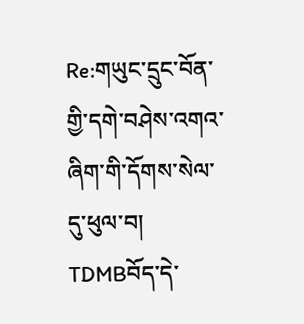Re:གཡུང་དྲུང་བོན་གྱི་དགེ་བཤེས་འགའ་ཞིག་གི་དོགས་སེལ་དུ་ཕུལ་བ།
TDMBབོད་དེ་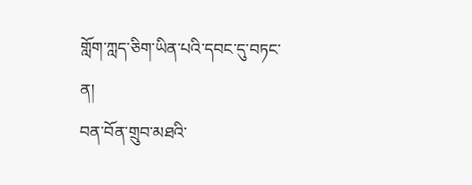གློག་ཀླད་ཅིག་ཡིན་པའི་དབང་དུ་བཏང་ན།
བན་བོན་གྲུབ་མཐའི་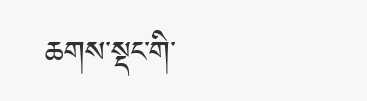ཆགས་སྡང་གི་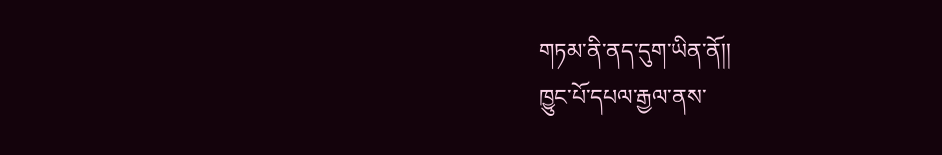གཏམ་ནི་ནད་དུག་ཡིན་ནོ།།
ཁྱུང་པོ་དཔལ་རྒྱལ་ནས་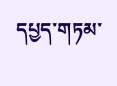དཔྱད་གཏམ་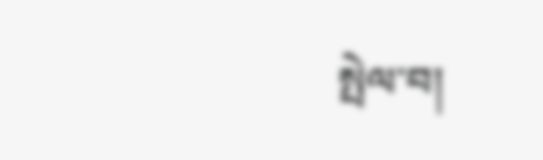སྤེལ་བ།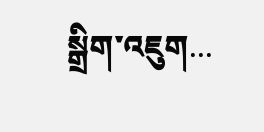སྒྲིག་འཇུག...